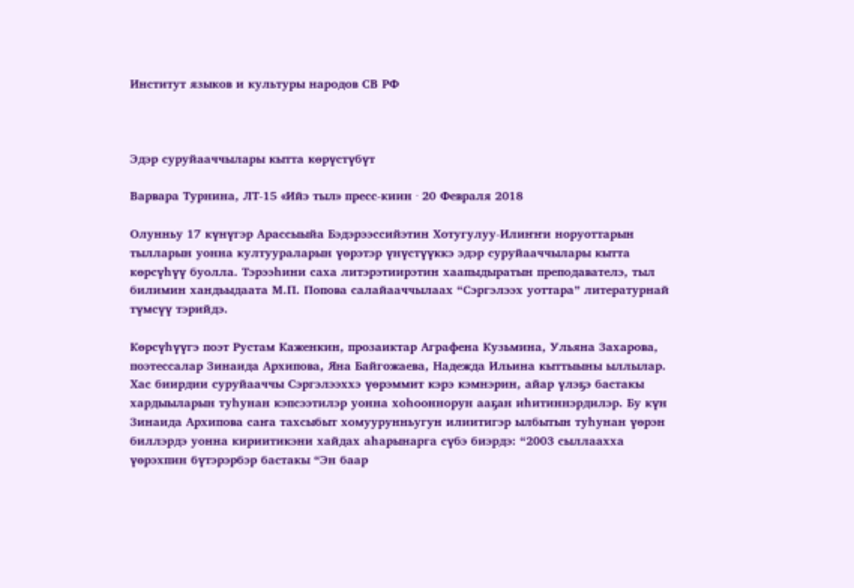Институт языков и культуры народов СВ РФ



Эдэр суруйааччылары кытта көрүстүбүт

Варвара Турнина, ЛТ-15 «Ийэ тыл» пресс-киин · 20 Февраля 2018

Олунньу 17 күнүгэр Арассыыйа Бэдэрээссийэтин Хотугулуу-Илиҥҥи норуоттарын тылларын уонна култуураларын үөрэтэр үнүстүүккэ эдэр суруйааччылары кытта көрсүһүү буолла. Тэрээһини саха литэрэтиирэтин хаапыдыратын преподавателэ, тыл билимин хандьыдаата М.П. Попова салайааччылаах “Сэргэлээх уоттара” литературнай түмсүү тэрийдэ.

Көрсүһүүгэ поэт Рустам Каженкин, прозаиктар Аграфена Кузьмина, Ульяна Захарова, поэтессалар Зинаида Архипова, Яна Байгожаева, Надежда Ильина кыттыыны ыллылар. Хас биирдии суруйааччы Сэргэлээххэ үөрэммит кэрэ кэмнэрин, айар үлэҕэ бастакы хардыыларын туһунан кэпсээтилэр уонна хоһооннорун ааҕан иһитиннэрдилэр. Бу күн Зинаида Архипова саҥа тахсыбыт хомуурунньугун илиитигэр ылбытын туһунан үөрэн биллэрдэ уонна кириитикэни хайдах аһарынарга сүбэ биэрдэ: “2003 сыллаахха үөрэхпин бүтэрэрбэр бастакы “Эн баар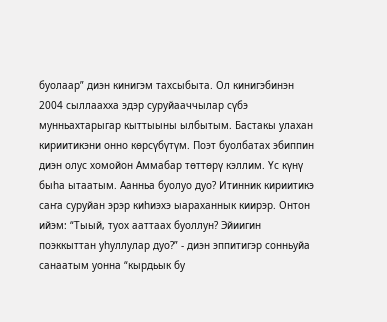буолаар” диэн кинигэм тахсыбыта. Ол кинигэбинэн 2004 сыллаахха эдэр суруйааччылар сүбэ мунньахтарыгар кыттыыны ылбытым. Бастакы улахан кириитикэни онно көрсүбүтүм. Поэт буолбатах эбиппин диэн олус хомойон Аммабар төттөрү кэллим. Үс күнү быһа ытаатым. Аанньа буолуо дуо? Итинник кириитикэ саҥа суруйан эрэр киһиэхэ ыараханнык киирэр. Онтон ийэм: “Тыый, туох ааттаах буоллун? Эйиигин поэккыттан уһуллулар дуо?” - диэн эппитигэр сонньуйа санаатым уонна “кырдьык бу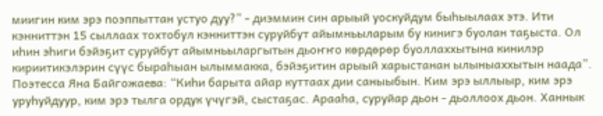миигин ким эрэ поэппыттан устуо дуу?” - диэммин син арыый уоскуйдум быһыылаах этэ. Ити кэнниттэн 15 сыллаах тохтобул кэнниттэн суруйбут айымньыларым бу кинигэ буолан таҕыста. Ол иһин эһиги бэйэҕит суруйбут айымньыларгытын дьоҥҥо көрдөрөр буоллаххытына кинилэр кириитикэлэрин сүүс быраһыан ылыммакка, бэйэҕитин арыый харыстанан ылыныаххытын наада”. Поэтесса Яна Байгожаева: “Киһи барыта айар куттаах дии саныыбын. Ким эрэ ыллыыр, ким эрэ уруһуйдуур, ким эрэ тылга ордук үчүгэй, сыстаҕас. Арааһа, суруйар дьон - дьоллоох дьон. Ханнык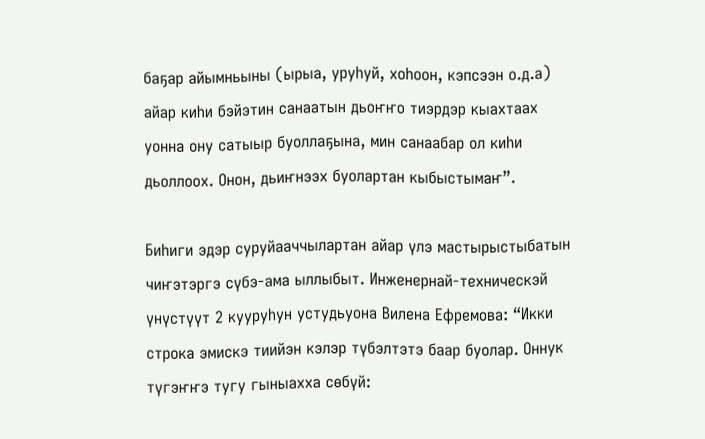баҕар айымньыны (ырыа, уруһуй, хоһоон, кэпсээн о.д.а) айар киһи бэйэтин санаатын дьоҥҥо тиэрдэр кыахтаах уонна ону сатыыр буоллаҕына, мин санаабар ол киһи дьоллоох. Онон, дьиҥнээх буолартан кыбыстымаҥ”.

Биһиги эдэр суруйааччылартан айар үлэ мастырыстыбатын чиҥэтэргэ сүбэ-ама ыллыбыт. Инженернай-техническэй үнүстүүт 2 кууруһун устудьуона Вилена Ефремова: “Икки строка эмискэ тиийэн кэлэр түбэлтэтэ баар буолар. Оннук түгэҥҥэ тугу гыныахха сөбүй: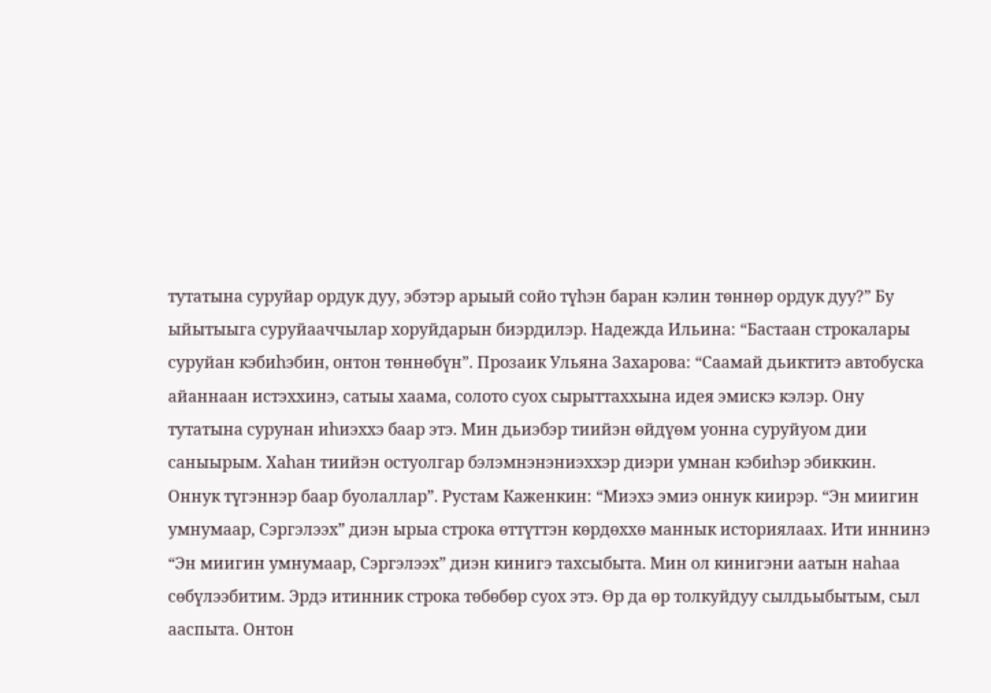тутатына суруйар ордук дуу, эбэтэр арыый сойо түһэн баран кэлин төннөр ордук дуу?” Бу ыйытыыга суруйааччылар хоруйдарын биэрдилэр. Надежда Ильина: “Бастаан строкалары суруйан кэбиһэбин, онтон төннөбүн”. Прозаик Ульяна Захарова: “Саамай дьиктитэ автобуска айаннаан истэххинэ, сатыы хаама, солото суох сырыттаххына идея эмискэ кэлэр. Ону тутатына сурунан иһиэххэ баар этэ. Мин дьиэбэр тиийэн өйдүөм уонна суруйуом дии саныырым. Хаһан тиийэн остуолгар бэлэмнэнэниэххэр диэри умнан кэбиһэр эбиккин. Оннук түгэннэр баар буолаллар”. Рустам Каженкин: “Миэхэ эмиэ оннук киирэр. “Эн миигин умнумаар, Сэргэлээх” диэн ырыа строка өттүттэн көрдөххө маннык историялаах. Ити иннинэ “Эн миигин умнумаар, Сэргэлээх” диэн кинигэ тахсыбыта. Мин ол кинигэни аатын наһаа сөбүлээбитим. Эрдэ итинник строка төбөбөр суох этэ. Өр да өр толкуйдуу сылдьыбытым, сыл ааспыта. Онтон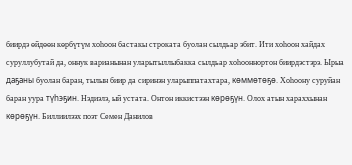биирдэ өйдөөн көрбүтүм хоһоон бастакы строката буолан сылдьар эбит. Ити хоһоон хайдах суруллубутай да, оннук варианынан уларытыллыбакка сылдьар хоһооннортон биирдэстэрэ. Ырыа даҕаны буолан баран, тылын биир да сиринэн уларыппатахтара, көммөтөҕө. Хоһоону суруйан баран уура түһэҕин. Нэдиэлэ, ый устата. Онтон иккистээн көрөҕүн. Олох атын хараххынан көрөҕүн. Биллиилээх поэт Семен Данилов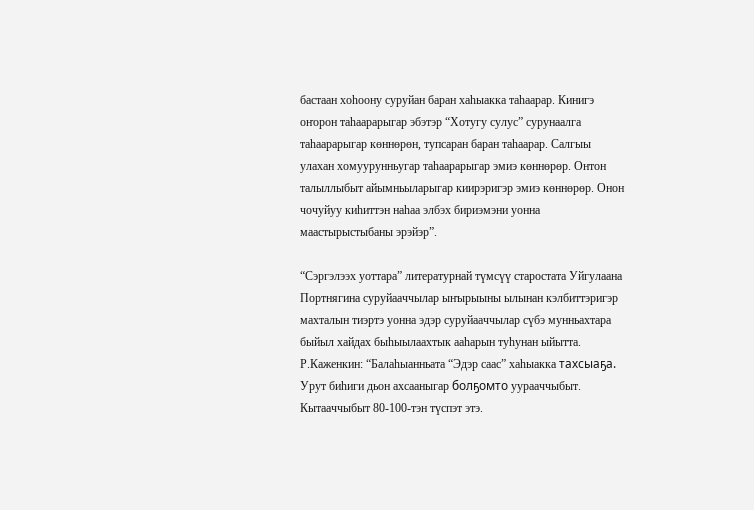бастаан хоһоону суруйан баран хаһыакка таһаарар. Кинигэ оҥорон таһаарарыгар эбэтэр “Хотугу сулус” сурунаалга таһаарарыгар көннөрөн, тупсаран баран таһаарар. Салгыы улахан хомуурунньугар таһаарарыгар эмиэ көннөрөр. Онтон талыллыбыт айымньыларыгар киирэригэр эмиэ көннөрөр. Онон чочуйуу киһиттэн наһаа элбэх бириэмэни уонна маастырыстыбаны эрэйэр”.

“Сэргэлээх уоттара” литературнай түмсүү старостата Уйгулаана Портнягина суруйааччылар ыҥырыыны ылынан кэлбиттэригэр махталын тиэртэ уонна эдэр суруйааччылар сүбэ мунньахтара быйыл хайдах быһыылаахтык ааһарын туһунан ыйытта. Р.Каженкин: “Балаһыанньата “Эдэр саас” хаһыакка тахсыаҕа. Урут биһиги дьон ахсааныгар болҕомто уурааччыбыт. Кытааччыбыт 80-100-тэн түспэт этэ.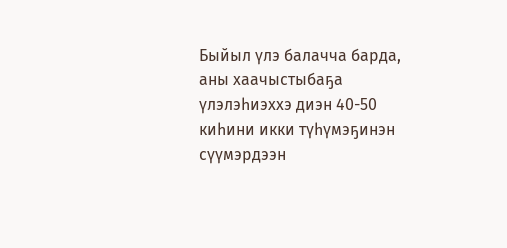Быйыл үлэ балачча барда, аны хаачыстыбаҕа үлэлэһиэххэ диэн 40-50 киһини икки түһүмэҕинэн сүүмэрдээн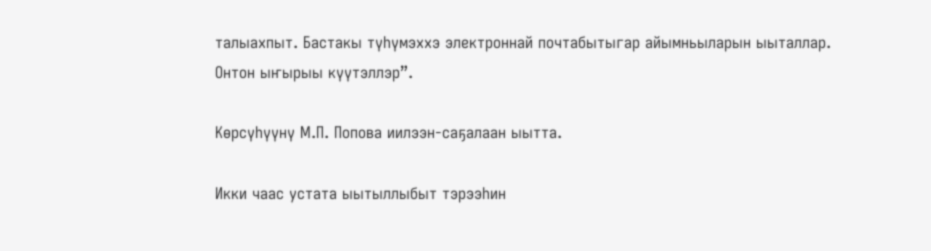талыахпыт. Бастакы түһүмэххэ электроннай почтабытыгар айымньыларын ыыталлар. Онтон ыҥырыы күүтэллэр”.

Көрсүһүүнү М.П. Попова иилээн-саҕалаан ыытта.

Икки чаас устата ыытыллыбыт тэрээһин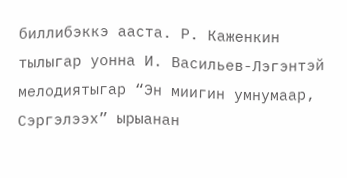биллибэккэ ааста. Р. Каженкин тылыгар уонна И. Васильев-Лэгэнтэй мелодиятыгар “Эн миигин умнумаар, Сэргэлээх” ырыанан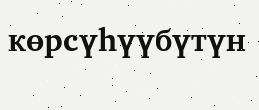көрсүһүүбүтүн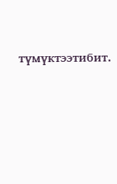түмүктээтибит.